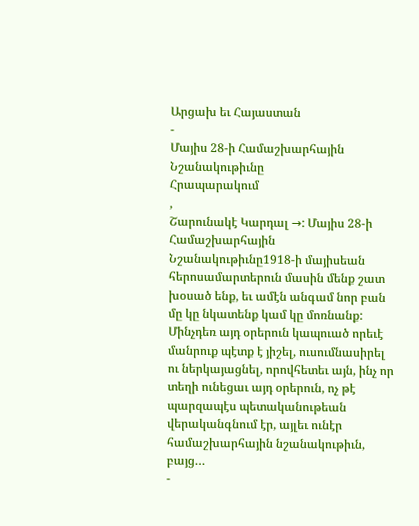Արցախ եւ Հայաստան
-
Մայիս 28-ի Համաշխարհային Նշանակութիւնը
Հրապարակում
,
Շարունակէ Կարդալ →: Մայիս 28-ի Համաշխարհային Նշանակութիւնը1918-ի մայիսեան հերոսամարտերուն մասին մենք շատ խօսած ենք, եւ ամէն անգամ նոր բան մը կը նկատենք կամ կը մոռնանք: Մինչդեռ այդ օրերուն կապուած որեւէ մանրուք պէտք է յիշել, ուսումնասիրել ու ներկայացնել, որովհետեւ այն, ինչ որ տեղի ունեցաւ այդ օրերուն, ոչ թէ պարզապէս պետականութեան վերականգնում էր, այլեւ ունէր համաշխարհային նշանակութիւն, բայց…
-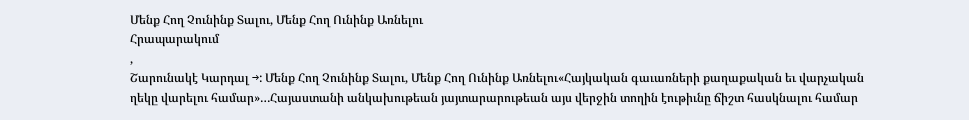Մենք Հող Չունինք Տալու, Մենք Հող Ունինք Առնելու
Հրապարակում
,
Շարունակէ Կարդալ →: Մենք Հող Չունինք Տալու, Մենք Հող Ունինք Առնելու«Հայկական գաւառների քաղաքական եւ վարչական ղեկը վարելու համար»…Հայաստանի անկախութեան յայտարարութեան այս վերջին տողին էութիւնը ճիշտ հասկնալու համար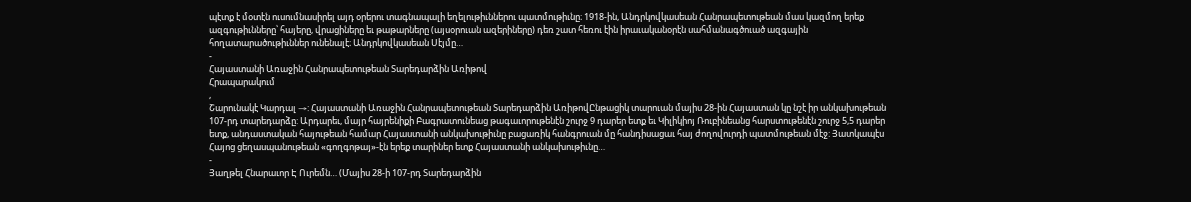պէտք է մօտէն ուսումնասիրել այդ օրերու տագնապալի եղելութիւններու պատմութիւնը։ 1918-ին, Անդրկովկասեան Հանրապետութեան մաս կազմող երեք ազգութիւնները՝ հայերը, վրացիները եւ թաթարները (այսօրուան ազերիները) դեռ շատ հեռու էին իրաւականօրէն սահմանագծուած ազգային հողատարածութիւններ ունենալէ։ Անդրկովկասեան Սէյմը…
-
Հայաստանի Առաջին Հանրապետութեան Տարեդարձին Առիթով
Հրապարակում
,
Շարունակէ Կարդալ →: Հայաստանի Առաջին Հանրապետութեան Տարեդարձին ԱռիթովԸնթացիկ տարուան մայիս 28-ին Հայաստան կը նշէ իր անկախութեան 107-րդ տարեդարձը: Արդարեւ, մայր հայրենիքի Բագրատունեաց թագաւորութենէն շուրջ 9 դարեր ետք եւ Կիլիկիոյ Ռուբինեանց հարստութենէն շուրջ 5,5 դարեր ետք, անդաստական հայութեան համար Հայաստանի անկախութիւնը բացառիկ հանգրուան մը հանդիսացաւ հայ ժողովուրդի պատմութեան մէջ: Յատկապէս Հայոց ցեղասպանութեան «գողգոթայ»-էն երեք տարիներ ետք Հայաստանի անկախութիւնը…
-
Յաղթել Հնարաւոր Է Ուրեմն… (Մայիս 28-ի 107-րդ Տարեդարձին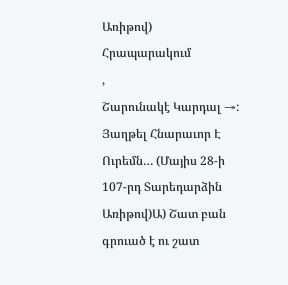Առիթով)
Հրապարակում
,
Շարունակէ Կարդալ →: Յաղթել Հնարաւոր Է Ուրեմն… (Մայիս 28-ի 107-րդ Տարեդարձին Առիթով)Ա) Շատ բան գրուած է ու շատ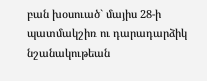բան խօսուած` մայիս 28-ի պատմակշիռ ու դարադարձիկ նշանակութեան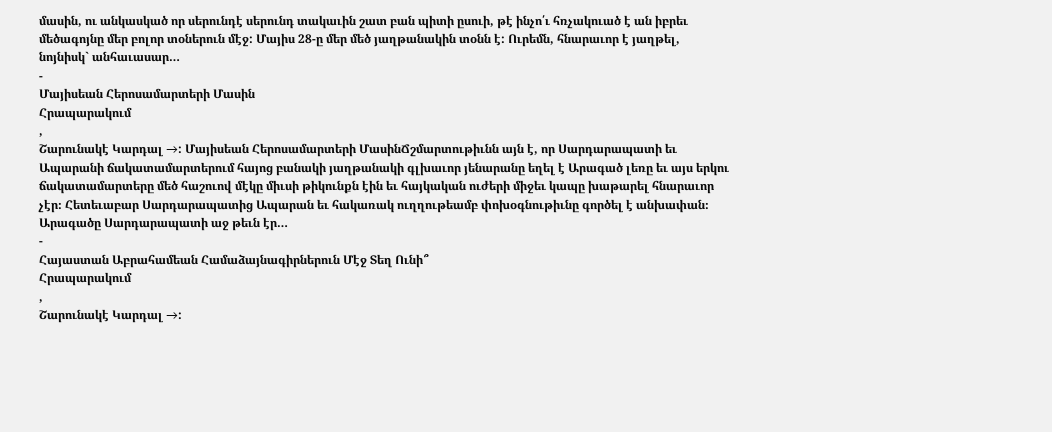մասին, ու անկասկած որ սերունդէ սերունդ տակաւին շատ բան պիտի ըսուի, թէ ինչո՛ւ հռչակուած է ան իբրեւ մեծագոյնը մեր բոլոր տօներուն մէջ: Մայիս 28-ը մեր մեծ յաղթանակին տօնն է: Ուրեմն, հնարաւոր է յաղթել, նոյնիսկ` անհաւասար…
-
Մայիսեան Հերոսամարտերի Մասին
Հրապարակում
,
Շարունակէ Կարդալ →: Մայիսեան Հերոսամարտերի ՄասինՃշմարտութիւնն այն է, որ Սարդարապատի եւ Ապարանի ճակատամարտերում հայոց բանակի յաղթանակի գլխաւոր յենարանը եղել է Արագած լեռը եւ այս երկու ճակատամարտերը մեծ հաշուով մէկը միւսի թիկունքն էին եւ հայկական ուժերի միջեւ կապը խաթարել հնարաւոր չէր։ Հետեւաբար Սարդարապատից Ապարան եւ հակառակ ուղղութեամբ փոխօգնութիւնը գործել է անխափան։ Արագածը Սարդարապատի աջ թեւն էր…
-
Հայաստան Աբրահամեան Համաձայնագիրներուն Մէջ Տեղ Ունի՞
Հրապարակում
,
Շարունակէ Կարդալ →: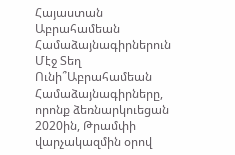Հայաստան Աբրահամեան Համաձայնագիրներուն Մէջ Տեղ Ունի՞Աբրահամեան Համաձայնագիրները, որոնք ձեռնարկուեցան 2020ին, Թրամփի վարչակազմին օրով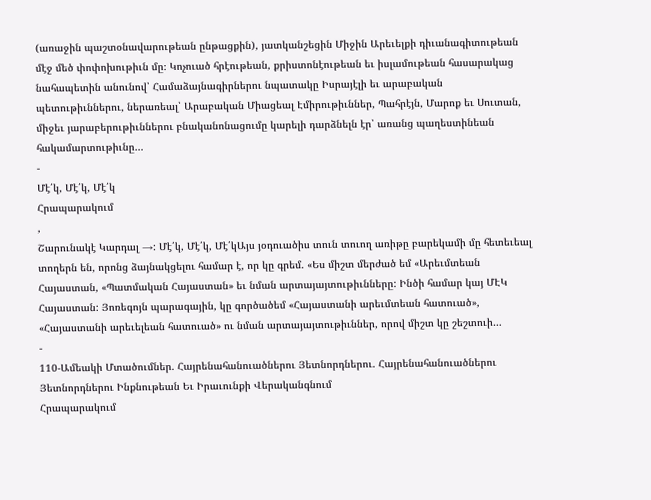(առաջին պաշտօնավարութեան ընթացքին), յատկանշեցին Միջին Արեւելքի դիւանագիտութեան մէջ մեծ փոփոխութիւն մը։ Կոչուած հրէութեան, քրիստոնէութեան եւ իսլամութեան հասարակաց նահապետին անունով՝ Համաձայնագիրներու նպատակը Իսրայէլի եւ արաբական պետութիւններու, ներառեալ՝ Արաբական Միացեալ Էմիրութիւններ, Պահրէյն, Մարոք եւ Սուտան, միջեւ յարաբերութիւններու բնականոնացումը կարելի դարձնելն էր՝ առանց պաղեստինեան հակամարտութիւնը…
-
Մէ՛կ, Մէ՛կ, Մէ՛կ
Հրապարակում
,
Շարունակէ Կարդալ →: Մէ՛կ, Մէ՛կ, Մէ՛կԱյս յօդուածիս տուն տուող առիթը բարեկամի մը հետեւեալ տողերն են, որոնց ձայնակցելու համար է, որ կը գրեմ. «Ես միշտ մերժած եմ «Արեւմտեան Հայաստան, «Պատմական Հայաստան» եւ նման արտայայտութիւնները: Ինծի համար կայ ՄԷԿ Հայաստան: Յոռեգոյն պարագային, կը գործածեմ «Հայաստանի արեւմտեան հատուած», «Հայաստանի արեւելեան հատուած» ու նման արտայայտութիւններ, որով միշտ կը շեշտուի…
-
110-Ամեակի Մտածումներ. Հայրենահանուածներու Յետնորդներու. Հայրենահանուածներու Յետնորդներու Ինքնութեան Եւ Իրաւունքի Վերականգնում
Հրապարակում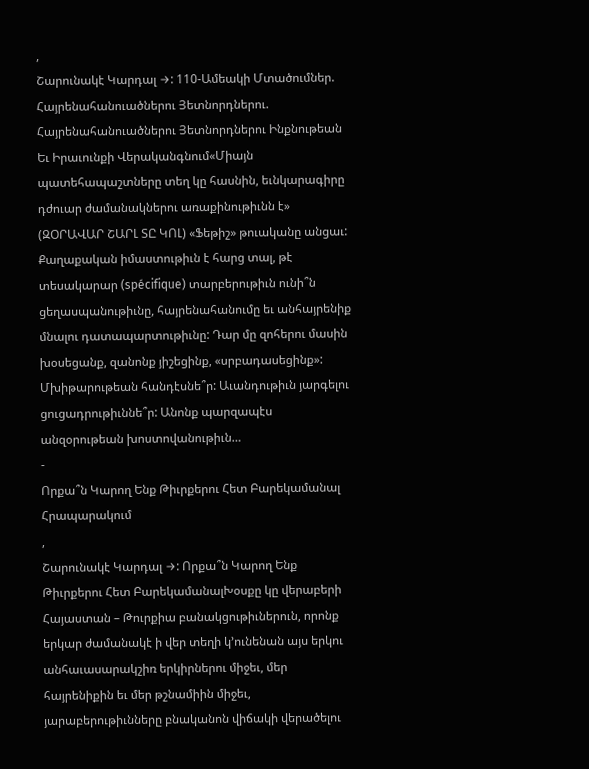,
Շարունակէ Կարդալ →: 110-Ամեակի Մտածումներ. Հայրենահանուածներու Յետնորդներու. Հայրենահանուածներու Յետնորդներու Ինքնութեան Եւ Իրաւունքի Վերականգնում«Միայն պատեհապաշտները տեղ կը հասնին, եւնկարագիրը դժուար ժամանակներու առաքինութիւնն է» (ԶՕՐԱՎԱՐ ՇԱՐԼ ՏԸ ԿՈԼ) «Ֆեթիշ» թուականը անցաւ: Քաղաքական իմաստութիւն է հարց տալ, թէ տեսակարար (spécifique) տարբերութիւն ունի՞ն ցեղասպանութիւնը, հայրենահանումը եւ անհայրենիք մնալու դատապարտութիւնը: Դար մը զոհերու մասին խօսեցանք, զանոնք յիշեցինք, «սրբադասեցինք»: Մխիթարութեան հանդէսնե՞ր: Աւանդութիւն յարգելու ցուցադրութիւննե՞ր: Անոնք պարզապէս անզօրութեան խոստովանութիւն…
-
Որքա՞ն Կարող Ենք Թիւրքերու Հետ Բարեկամանալ
Հրապարակում
,
Շարունակէ Կարդալ →: Որքա՞ն Կարող Ենք Թիւրքերու Հետ ԲարեկամանալԽօսքը կը վերաբերի Հայաստան – Թուրքիա բանակցութիւներուն, որոնք երկար ժամանակէ ի վեր տեղի կ’ունենան այս երկու անհաւասարակշիռ երկիրներու միջեւ, մեր հայրենիքին եւ մեր թշնամիին միջեւ, յարաբերութիւնները բնականոն վիճակի վերածելու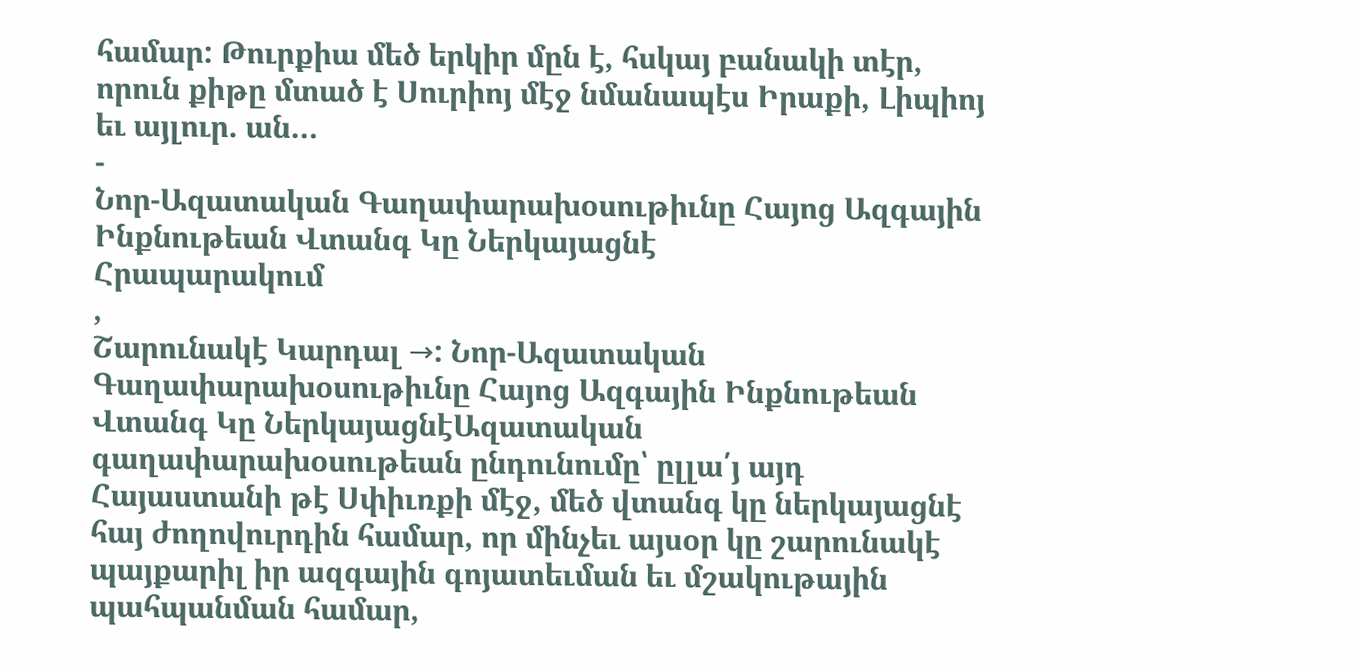համար: Թուրքիա մեծ երկիր մըն է, հսկայ բանակի տէր, որուն քիթը մտած է Սուրիոյ մէջ նմանապէս Իրաքի, Լիպիոյ եւ այլուր. ան…
-
Նոր-Ազատական Գաղափարախօսութիւնը Հայոց Ազգային Ինքնութեան Վտանգ Կը Ներկայացնէ
Հրապարակում
,
Շարունակէ Կարդալ →: Նոր-Ազատական Գաղափարախօսութիւնը Հայոց Ազգային Ինքնութեան Վտանգ Կը ՆերկայացնէԱզատական գաղափարախօսութեան ընդունումը՝ ըլլա՛յ այդ Հայաստանի թէ Սփիւռքի մէջ, մեծ վտանգ կը ներկայացնէ հայ ժողովուրդին համար, որ մինչեւ այսօր կը շարունակէ պայքարիլ իր ազգային գոյատեւման եւ մշակութային պահպանման համար,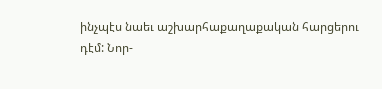ինչպէս նաեւ աշխարհաքաղաքական հարցերու դէմ: Նոր-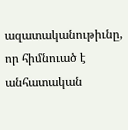ազատականութիւնը, որ հիմնուած է անհատական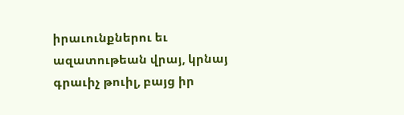իրաւունքներու եւ ազատութեան վրայ, կրնայ գրաւիչ թուիլ, բայց իր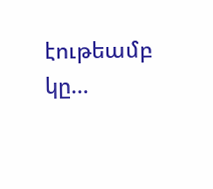էութեամբ կը…